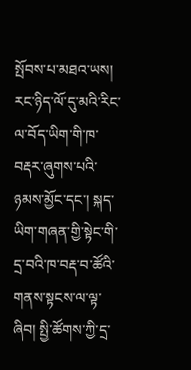སྤོབས་པ་མཐའ་ཡས།
རང་ཉིད་ལོ་དུ་མའི་རིང་ལ་བོད་ཡིག་གི་ཁ་བརྡར་ཞུགས་པའི་ཉམས་མྱོང་དང་། སྐད་ཡིག་གཞན་གྱི་སྟེང་གི་དྲ་བའི་ཁ་བརྡ་བ་ཚོའི་གནས་སྟངས་ལ་ལྟ་ཞིབ། སྤྱི་ཚོགས་ཀྱི་དྲ་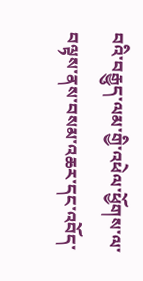བའི་བརྒྱུད་ལམ་གྱི་འཕེལ་ཕྱོགས་ལ་བལྟས་ནས་བསམ་འཆར་དང་འབོད་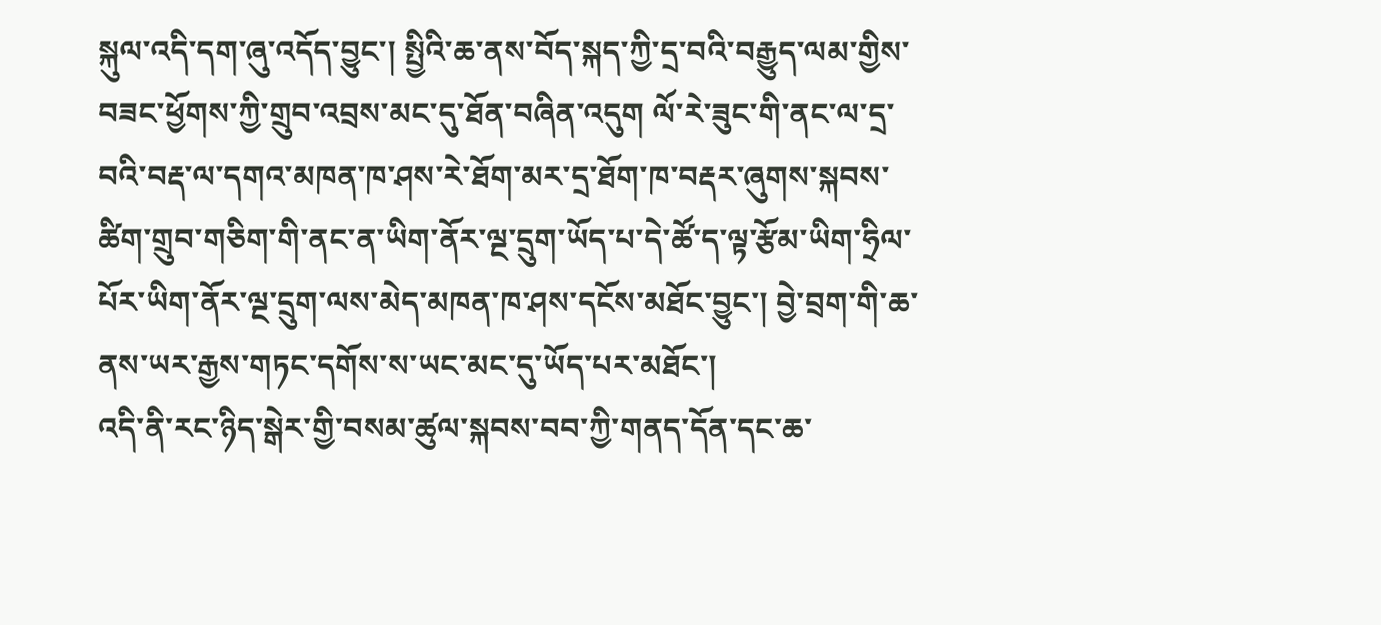སྐུལ་འདི་དག་ཞུ་འདོད་བྱུང་། སྤྱིའི་ཆ་ནས་བོད་སྐད་ཀྱི་དྲ་བའི་བརྒྱུད་ལམ་གྱིས་བཟང་ཕྱོགས་ཀྱི་གྲུབ་འབྲས་མང་དུ་ཐོན་བཞིན་འདུག ལོ་རེ་ཟུང་གི་ནང་ལ་དྲ་བའི་བརྡ་ལ་དགའ་མཁན་ཁ་ཤས་རེ་ཐོག་མར་དྲ་ཐོག་ཁ་བརྡར་ཞུགས་སྐབས་ཚིག་གྲུབ་གཅིག་གི་ནང་ན་ཡིག་ནོར་ལྔ་དྲུག་ཡོད་པ་དེ་ཚོ་ད་ལྟ་རྩོམ་ཡིག་ཧྲིལ་པོར་ཡིག་ནོར་ལྔ་དྲུག་ལས་མེད་མཁན་ཁ་ཤས་དངོས་མཐོང་བྱུང་། བྱེ་བྲག་གི་ཆ་ནས་ཡར་རྒྱས་གཏང་དགོས་ས་ཡང་མང་དུ་ཡོད་པར་མཐོང་།
འདི་ནི་རང་ཉིད་སྒེར་གྱི་བསམ་ཚུལ་སྐབས་བབ་ཀྱི་གནད་དོན་དང་ཆ་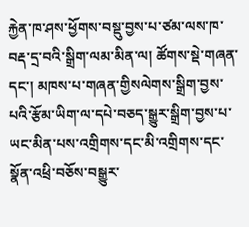རྐྱེན་ཁ་ཤས་ཕྱོགས་བསྡུ་བྱས་པ་ཙམ་ལས་ཁ་བརྡ་དྲ་བའི་སྒྲིག་ལམ་མིན་ལ། ཚོགས་སྡེ་གཞན་དང་། མཁས་པ་གཞན་གྱིསལེགས་སྒྲིག་བྱས་པའི་རྩོམ་ཡིག་ལ་དཔེ་བཅད་སྒྱུར་སྒྲིག་བྱས་པ་ཡང་མིན་པས་འགྲིགས་དང་མི་འགྲིགས་དང་སྣོན་འཕྲི་བཅོས་བསྒྱུར་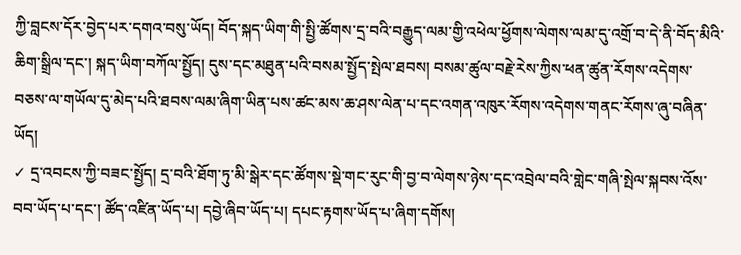ཀྱི་བླངས་དོར་བྱེད་པར་དགའ་བསུ་ཡོད། བོད་སྐད་ཡིག་གི་སྤྱི་ཚོགས་དྲ་བའི་བརྒྱུད་ལམ་གྱི་འཕེལ་ཕྱོགས་ལེགས་ལམ་དུ་འགྲོ་བ་དེ་ནི་བོད་མིའི་ཆིག་སྒྲིལ་དང་། སྐད་ཡིག་བཀོལ་སྤྱོད། དུས་དང་མཐུན་པའི་བསམ་སྤྱོད་སྤེལ་ཐབས། བསམ་ཚུལ་བརྗེ་རེས་ཀྱིས་ཕན་ཚུན་རོགས་འདེགས་བཅས་ལ་གཡོལ་དུ་མེད་པའི་ཐབས་ལམ་ཞིག་ཡིན་པས་ཚང་མས་ཆ་ཤས་ལེན་པ་དང་འགན་འཁུར་རོགས་འདེགས་གནང་རོགས་ཞུ་བཞིན་ཡོད།
✓ དྲ་འབངས་ཀྱི་བཟང་སྤྱོད། དྲ་བའི་ཐོག་ཏུ་མི་སྒེར་དང་ཚོགས་སྡེ་གང་རུང་གི་བྱ་བ་ལེགས་ཉེས་དང་འབྲེལ་བའི་གླེང་གཞི་སྤེལ་སྐབས་འོས་བབ་ཡོད་པ་དང་། ཚོད་འཛིན་ཡོད་པ། དབྱེ་ཞིབ་ཡོད་པ། དཔང་རྟགས་ཡོད་པ་ཞིག་དགོས།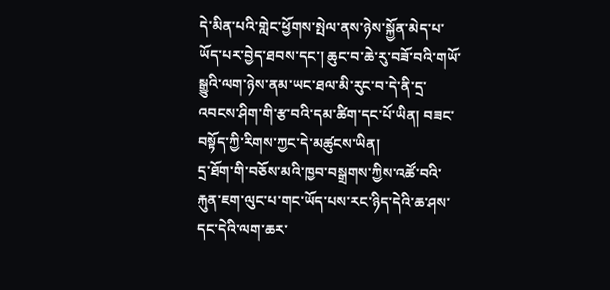དེ་མིན་པའི་གླེང་ཕྱོགས་སྤེལ་ནས་ཉེས་སྐྱོན་མེད་པ་ཡོད་པར་བྱེད་ཐབས་དང་། ཆུང་བ་ཆེ་རུ་བཟོ་བའི་གཡོ་སྒྱུའི་ལག་ཉེས་ནམ་ཡང་ཐལ་མི་རུང་བ་དེ་ནི་དྲ་འབངས་ཤིག་གི་རྩ་བའི་དམ་ཚིག་དང་པོ་ཡིན། བཟང་བསྟོད་ཀྱི་རིགས་ཀྱང་དེ་མཚུངས་ཡིན།
དྲ་ཐོག་གི་བཅོས་མའི་ཁྱབ་བསྒྲགས་ཀྱིས་འཚོ་བའི་རྐུན་ཇག་ལུང་པ་གང་ཡོད་པས་རང་ཉིད་དེའི་ཆ་ཤས་དང་དེའི་ལག་ཆར་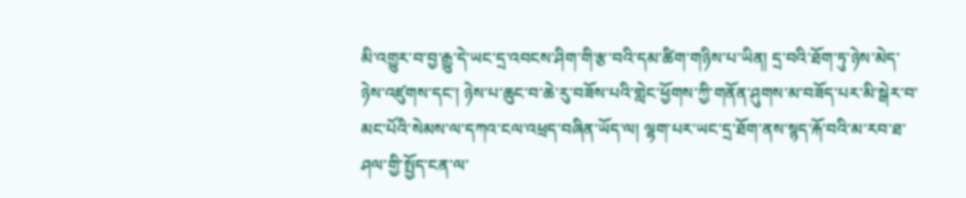མི་འགྱུར་བ་བྱ་རྒྱུ་དེ་ཡང་དྲ་འབངས་ཤིག་གི་རྩ་བའི་དམ་ཚིག་གཉིས་པ་ཡིན། དྲ་བའི་ཐོག་ཏུ་ཉེས་མེད་ཉེས་འཛུགས་དང་། ཉེས་པ་ཆུང་བ་ཆེ་རུ་བཟོས་པའི་གླེང་ཕྱོགས་ཀྱི་གནོན་ཤུགས་མ་བཟོད་པར་མི་སྒེར་བ་མང་པོའི་སེམས་ལ་དཀའ་ངལ་འཕྲད་བཞིན་ཡོད་ལ། ལྷག་པར་ཡང་དྲ་ཐོག་ནས་སྙད་རྐོ་བའི་མ་རབ་ཐ་ཤལ་གྱི་སྤྱོད་ངན་ལ་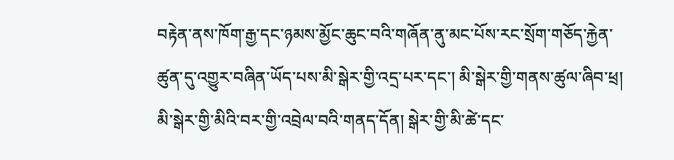བརྟེན་ནས་ཁོག་རྒྱ་དང་ཉམས་མྱོང་ཆུང་བའི་གཞོན་ནུ་མང་པོས་རང་སྲོག་གཅོད་རྐྱེན་ཚུན་དུ་འགྱུར་བཞིན་ཡོད་པས་མི་སྒེར་གྱི་འདྲ་པར་དང་། མི་སྒེར་གྱི་གནས་ཚུལ་ཞིབ་ཕྲ། མི་སྒེར་གྱི་མིའི་བར་གྱི་འབྲེལ་བའི་གནད་དོན། སྒེར་གྱི་མི་ཚེ་དང་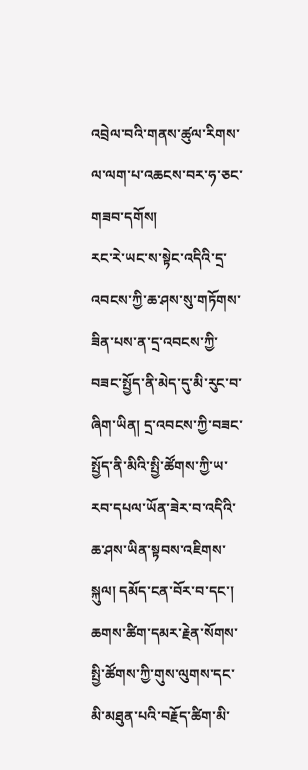འབྲེལ་བའི་གནས་ཚུལ་རིགས་ལ་ལག་པ་འཆངས་བར་ཧ་ཅང་གཟབ་དགོས།
རང་རེ་ཡང་ས་སྟེང་འདིའི་དྲ་འབངས་ཀྱི་ཆ་ཤས་སུ་གཏོགས་ཟིན་པས་ན་དྲ་འབངས་ཀྱི་བཟང་སྤྱོད་ནི་མེད་དུ་མི་རུང་བ་ཞིག་ཡིན། དྲ་འབངས་ཀྱི་བཟང་སྤྱོད་ནི་མིའི་སྤྱི་ཚོགས་ཀྱི་ཡ་རབ་དཔལ་ཡོན་ཟེར་བ་འདིའི་ཆ་ཤས་ཡིན་སྟབས་འཇིགས་སྐུལ། དམོད་ངན་བོར་བ་དང་། ཆགས་ཚིག་དམར་རྗེན་སོགས་སྤྱི་ཚོགས་ཀྱི་གུས་ལུགས་དང་མི་མཐུན་པའི་བརྗོད་ཚིག་མི་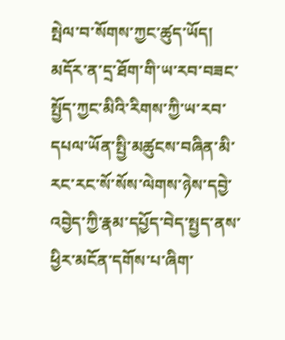སྤེལ་བ་སོགས་ཀྱང་ཚུད་ཡོད། མདོར་ན་དྲ་ཐོག་གི་ཡ་རབ་བཟང་སྤྱོད་ཀྱང་མིའི་རིགས་ཀྱི་ཡ་རབ་དཔལ་ཡོན་སྤྱི་མཚུངས་བཞིན་མི་རང་རང་སོ་སོས་ལེགས་ཉེས་དབྱེ་འབྱེད་ཀྱི་རྣམ་དཔྱོད་བེད་སྤྱད་ནས་ཕྱིར་མངོན་དགོས་པ་ཞིག་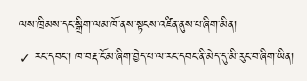ལས་ཁྲིམས་དང་སྒྲིག་ལམ་ཁོ་ནས་སྟངས་འཛིན་ནུས་པ་ཞིག་མིན།
✓ རང་དབང་། ཁ་བརྡ་ངོ་མ་ཞིག་བྱེད་པ་ལ་རང་དབང་ནི་མེད་དུ་མི་རུང་བ་ཞིག་ཡིན།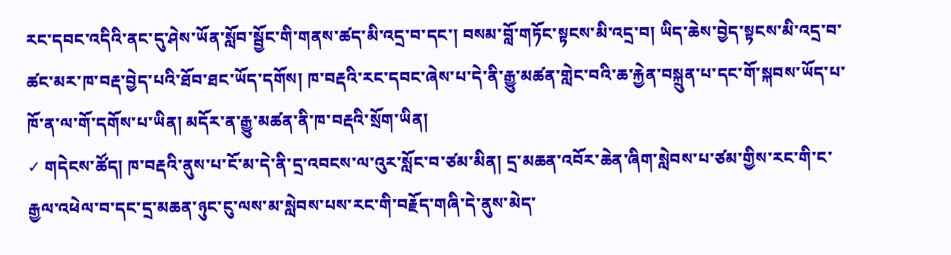རང་དབང་འདིའི་ནང་དུ་ཤེས་ཡོན་སློབ་སྦྱོང་གི་གནས་ཚད་མི་འདྲ་བ་དང་། བསམ་བློ་གཏོང་སྟངས་མི་འདྲ་བ། ཡིད་ཆེས་བྱེད་སྟངས་མི་འདྲ་བ་ཚང་མར་ཁ་བརྡ་བྱེད་པའི་ཐོབ་ཐང་ཡོད་དགོས། ཁ་བརྡའི་རང་དབང་ཞེས་པ་དེ་ནི་རྒྱུ་མཚན་གླེང་བའི་ཆ་རྐྱེན་བསྐྲུན་པ་དང་གོ་སྐབས་ཡོད་པ་ཁོ་ན་ལ་གོ་དགོས་པ་ཡིན། མདོར་ན་རྒྱུ་མཚན་ནི་ཁ་བརྡའི་སྲོག་ཡིན།
✓ གདེངས་ཚོད། ཁ་བརྡའི་ནུས་པ་ངོ་མ་དེ་ནི་དྲ་འབངས་ལ་འུར་སློང་བ་ཙམ་མིན། དྲ་མཆན་འབོར་ཆེན་ཞིག་སླེབས་པ་ཙམ་གྱིས་རང་གི་ང་རྒྱལ་འཕེལ་བ་དང་དྲ་མཆན་ཉུང་ངུ་ལས་མ་སླེབས་པས་རང་གི་བརྗོད་གཞི་དེ་ནུས་མེད་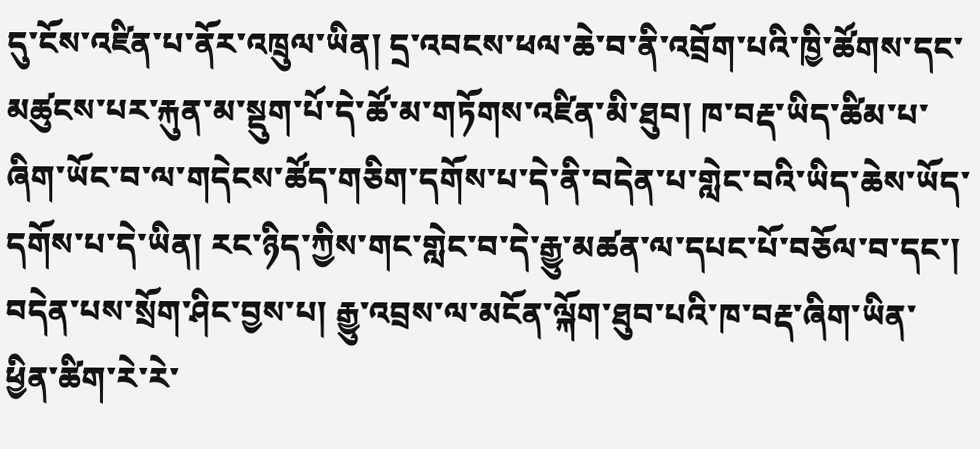དུ་ངོས་འཛིན་པ་ནོར་འཁྲུལ་ཡིན། དྲ་འབངས་ཕལ་ཆེ་བ་ནི་འབྲོག་པའི་ཁྱི་ཚོགས་དང་མཚུངས་པར་རྐུན་མ་སྡུག་པོ་དེ་ཚོ་མ་གཏོགས་འཛིན་མི་ཐུབ། ཁ་བརྡ་ཡིད་ཚིམ་པ་ཞིག་ཡོང་བ་ལ་གདེངས་ཚོད་གཅིག་དགོས་པ་དེ་ནི་བདེན་པ་གླེང་བའི་ཡིད་ཆེས་ཡོད་དགོས་པ་དེ་ཡིན། རང་ཉིད་ཀྱིས་གང་གླེང་བ་དེ་རྒྱུ་མཚན་ལ་དཔང་པོ་བཅོལ་བ་དང་། བདེན་པས་སྲོག་ཤིང་བྱས་པ། རྒྱུ་འབྲས་ལ་མངོན་ལྐོག་ཐུབ་པའི་ཁ་བརྡ་ཞིག་ཡིན་ཕྱིན་ཚིག་རེ་རེ་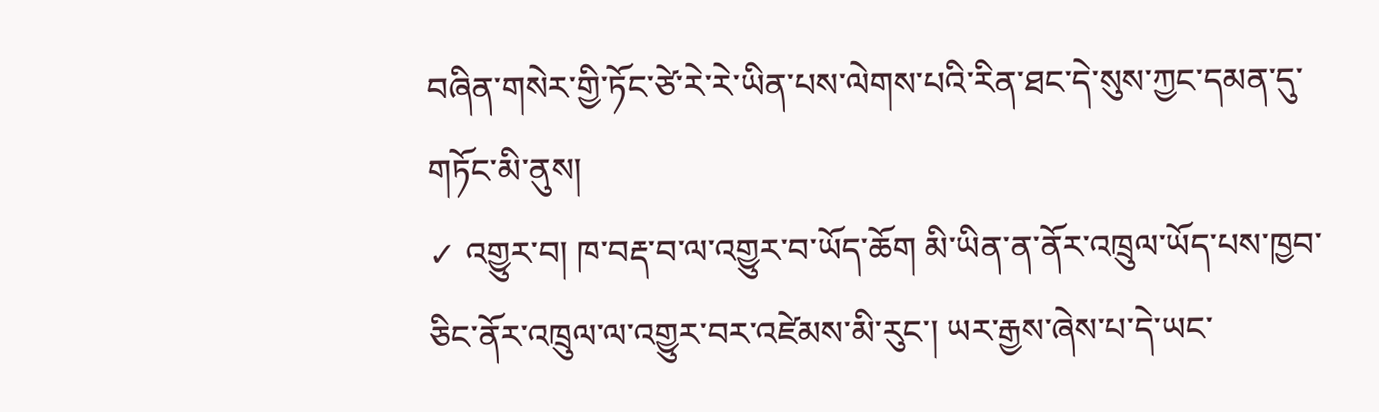བཞིན་གསེར་གྱི་ཏོང་ཙེ་རེ་རེ་ཡིན་པས་ལེགས་པའི་རིན་ཐང་དེ་སུས་ཀྱང་དམན་དུ་གཏོང་མི་ནུས།
✓ འགྱུར་བ། ཁ་བརྡ་བ་ལ་འགྱུར་བ་ཡོད་ཆོག མི་ཡིན་ན་ནོར་འཁྲུལ་ཡོད་པས་ཁྱབ་ཅིང་ནོར་འཁྲུལ་ལ་འགྱུར་བར་འཛེམས་མི་རུང་། ཡར་རྒྱས་ཞེས་པ་དེ་ཡང་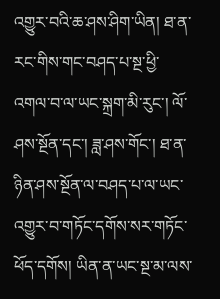འགྱུར་བའི་ཆ་ཤས་ཤིག་ཡིན། ཐ་ན་རང་གིས་གང་བཤད་པ་སྔ་ཕྱི་འགལ་བ་ལ་ཡང་སྐྲག་མི་རུང་། ལོ་ཤས་སྔོན་དང་། ཟླ་ཤས་གོང་། ཐ་ན་ཉིན་ཤས་སྔོན་ལ་བཤད་པ་ལ་ཡང་འགྱུར་བ་གཏོང་དགོས་སར་གཏོང་ཕོད་དགོས། ཡིན་ན་ཡང་སྔ་མ་ལས་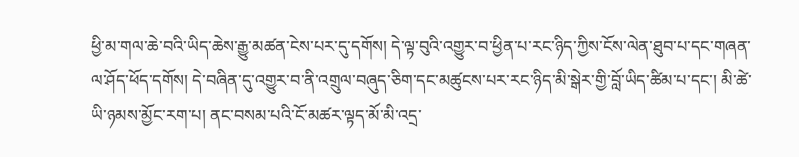ཕྱི་མ་གལ་ཆེ་བའི་ཡིད་ཆེས་རྒྱུ་མཚན་ངེས་པར་དུ་དགོས། དེ་ལྟ་བུའི་འགྱུར་བ་ཕྱིན་པ་རང་ཉིད་ཀྱིས་ངོས་ལེན་ཐུབ་པ་དང་གཞན་ལ་ཤོད་ཕོད་དགོས། དེ་བཞིན་དུ་འགྱུར་བ་ནི་འགྲུལ་བཞུད་ཅིག་དང་མཚུངས་པར་རང་ཉིད་མི་སྒེར་གྱི་བློ་ཡིད་ཚིམ་པ་དང་། མི་ཚེ་ཡི་ཉམས་མྱོང་རག་པ། ནང་བསམ་པའི་ངོ་མཚར་ལྟད་མོ་མི་འདྲ་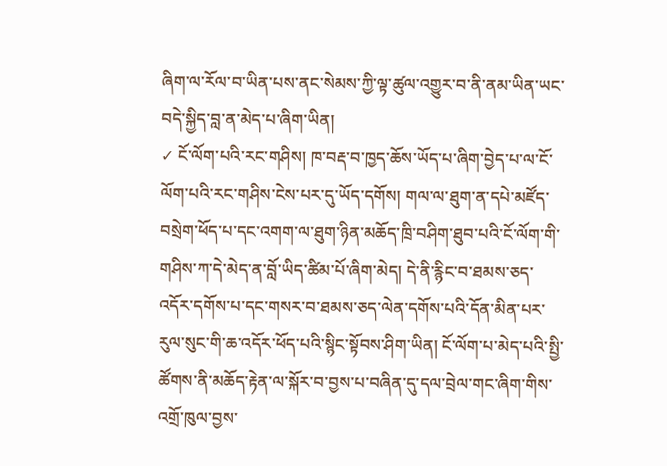ཞིག་ལ་རོལ་བ་ཡིན་པས་ནང་སེམས་ཀྱི་ལྟ་ཚུལ་འགྱུར་བ་ནི་ནམ་ཡིན་ཡང་བདེ་སྐྱིད་བླ་ན་མེད་པ་ཞིག་ཡིན།
✓ ངོ་ལོག་པའི་རང་གཤིས། ཁ་བརྡ་བ་ཁྱད་ཆོས་ཡོད་པ་ཞིག་བྱེད་པ་ལ་ངོ་ལོག་པའི་རང་གཤིས་ངེས་པར་དུ་ཡོད་དགོས། གལ་ལ་ཐུག་ན་དཔེ་མཛོད་བསྲེག་ཕོད་པ་དང་འགག་ལ་ཐུག་ཉིན་མཆོད་ཁྲི་བཤིག་ཐུབ་པའི་ངོ་ལོག་གི་གཤིས་ཀ་དེ་མེད་ན་བློ་ཡིད་ཚིམ་པོ་ཞིག་མེད། དེ་ནི་རྙིང་བ་ཐམས་ཅད་འདོར་དགོས་པ་དང་གསར་བ་ཐམས་ཅད་ལེན་དགོས་པའི་དོན་མིན་པར་རུལ་སུང་གི་ཆ་འདོར་ཕོད་པའི་སྙིང་སྟོབས་ཤིག་ཡིན། ངོ་ལོག་པ་མེད་པའི་སྤྱི་ཚོགས་ནི་མཆོད་རྟེན་ལ་སྐོར་བ་བྱས་པ་བཞིན་དུ་དལ་བྲེལ་གང་ཞིག་གིས་འགྲོ་ཁུལ་བྱས་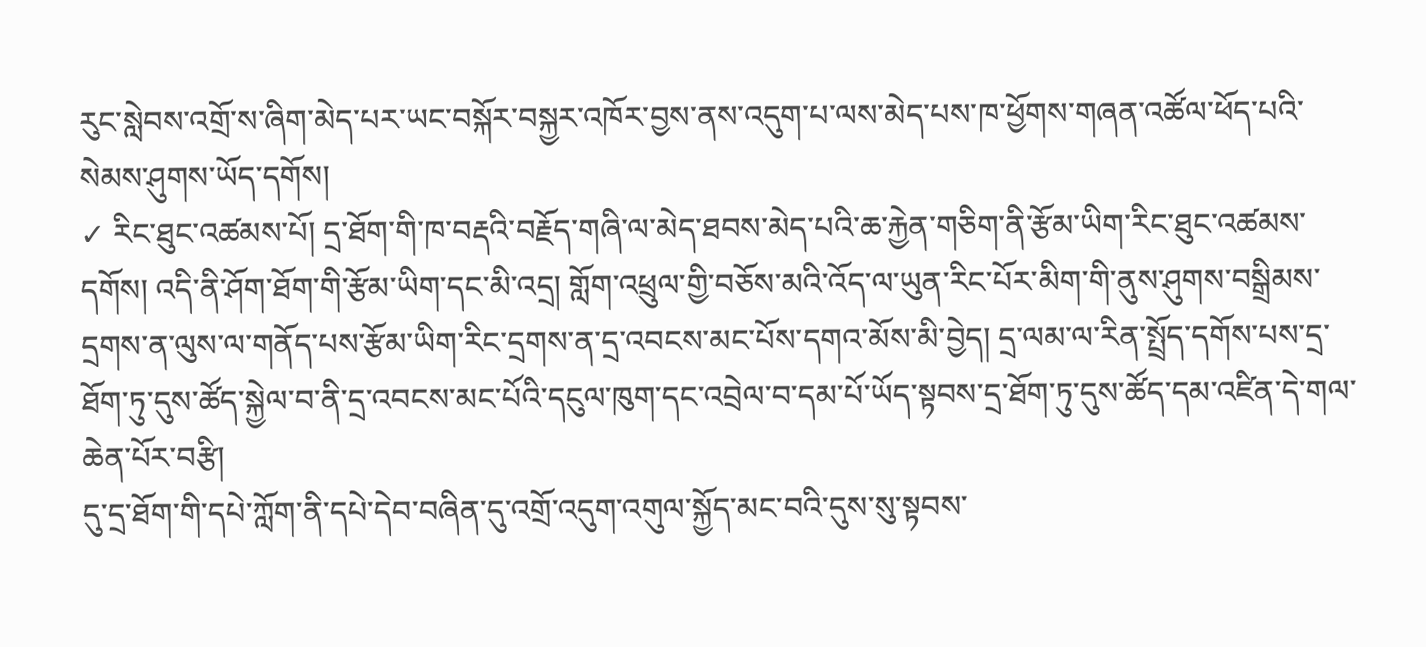རུང་སླེབས་འགྲོ་ས་ཞིག་མེད་པར་ཡང་བསྐོར་བསྐྱར་འཁོར་བྱས་ནས་འདུག་པ་ལས་མེད་པས་ཁ་ཕྱོགས་གཞན་འཚོལ་ཕོད་པའི་སེམས་ཤུགས་ཡོད་དགོས།
✓ རིང་ཐུང་འཚམས་པོ། དྲ་ཐོག་གི་ཁ་བརྡའི་བརྗོད་གཞི་ལ་མེད་ཐབས་མེད་པའི་ཆ་རྐྱེན་གཅིག་ནི་རྩོམ་ཡིག་རིང་ཐུང་འཚམས་དགོས། འདི་ནི་ཤོག་ཐོག་གི་རྩོམ་ཡིག་དང་མི་འདྲ། གློག་འཕྲུལ་གྱི་བཅོས་མའི་འོད་ལ་ཡུན་རིང་པོར་མིག་གི་ནུས་ཤུགས་བསྒྲིམས་དྲགས་ན་ལུས་ལ་གནོད་པས་རྩོམ་ཡིག་རིང་དྲགས་ན་དྲ་འབངས་མང་པོས་དགའ་མོས་མི་བྱེད། དྲ་ལམ་ལ་རིན་སྤྲོད་དགོས་པས་དྲ་ཐོག་ཏུ་དུས་ཚོད་སྐྱེལ་བ་ནི་དྲ་འབངས་མང་པོའི་དངུལ་ཁུག་དང་འབྲེལ་བ་དམ་པོ་ཡོད་སྟབས་དྲ་ཐོག་ཏུ་དུས་ཚོད་དམ་འཛིན་དེ་གལ་ཆེན་པོར་བརྩི།
དུ་དྲ་ཐོག་གི་དཔེ་ཀློག་ནི་དཔེ་དེབ་བཞིན་དུ་འགྲོ་འདུག་འགུལ་སྐྱོད་མང་བའི་དུས་སུ་སྟབས་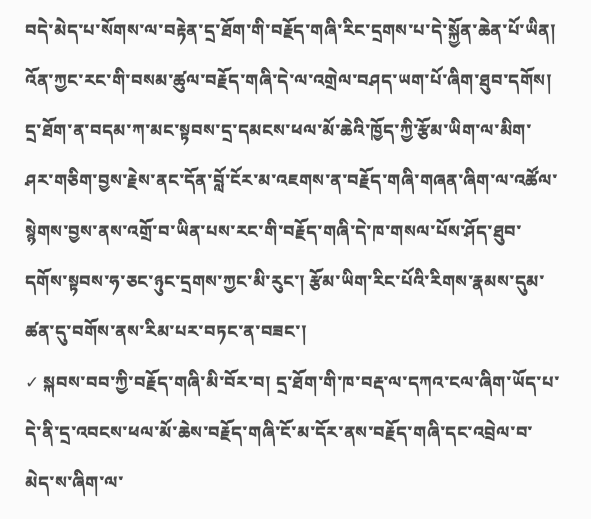བདེ་མེད་པ་སོགས་ལ་བརྟེན་དྲ་ཐོག་གི་བརྗོད་གཞི་རིང་དྲགས་པ་དེ་སྐྱོན་ཆེན་པོ་ཡིན། འོན་ཀྱང་རང་གི་བསམ་ཚུལ་བརྗོད་གཞི་དེ་ལ་འགྲེལ་བཤད་ཡག་པོ་ཞིག་ཐུབ་དགོས། དྲ་ཐོག་ན་བདམ་ཀ་མང་སྟབས་དྲ་དམངས་ཕལ་མོ་ཆེའི་ཁྱོད་ཀྱི་རྩོམ་ཡིག་ལ་མིག་ཤར་གཅིག་བྱས་རྗེས་ནང་དོན་བློ་ངོར་མ་འཇགས་ན་བརྗོད་གཞི་གཞན་ཞིག་ལ་འཚོལ་སྙེགས་བྱས་ནས་འགྲོ་བ་ཡིན་པས་རང་གི་བརྗོད་གཞི་དེ་ཁ་གསལ་པོས་ཤོད་ཐུབ་དགོས་སྟབས་ཧ་ཅང་ཉུང་དྲགས་ཀྱང་མི་རུང་། རྩོམ་ཡིག་རིང་པོའི་རིགས་རྣམས་དུམ་ཚན་དུ་བགོས་ནས་རིམ་པར་བཏང་ན་བཟང་།
✓ སྐབས་བབ་ཀྱི་བརྗོད་གཞི་མི་བོར་བ། དྲ་ཐོག་གི་ཁ་བརྡ་ལ་དཀའ་ངལ་ཞིག་ཡོད་པ་དེ་ནི་དྲ་འབངས་ཕལ་མོ་ཆེས་བརྗོད་གཞི་ངོ་མ་དོར་ནས་བརྗོད་གཞི་དང་འབྲེལ་བ་མེད་ས་ཞིག་ལ་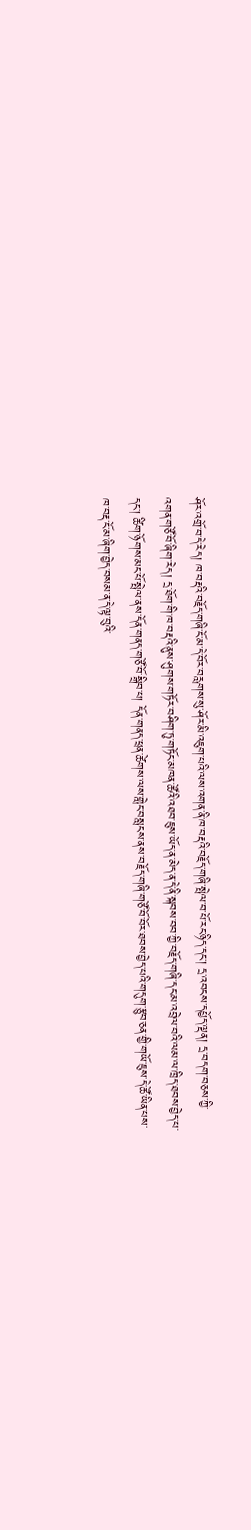ཤོར་འགྲོ་བ་དེ་རེད། ཁ་བརྡའི་བརྗོད་གཞི་ངོ་མ་དེ་བོར་བརླགས་སུ་ཤོར་མི་འཇུག་པའི་ལས་འགན་ནི་ཁ་བརྡའི་བརྗོད་གཞི་སྤེལ་བ་པོ་རང་ཉིད་དང་། དྲ་འབངས་དཔྱོད་ལྡན། དྲ་བདག་བཅས་ཀྱི་འགན་གཙོ་བོ་ཞིག་རེད། དྲ་ཐོག་གི་ཁ་བརྡའི་ནུས་ཤུགས་གཏོར་བཤིག་ཏུ་གཏོང་མཁན་ཚོའི་འཐབ་ཇུས་ཡོད་ན་མེད་ན་དེ་ནི་སྐབས་བབ་ཀྱི་བརྗོད་གཞི་དང་མ་འབྲེལ་བའི་ལམ་ལ་ཁྲིད་ཐབས་བྱེད་པ་དང་། ཚིག་ཉོགས་མང་པོ་སྤེལ་ནས་དོན་གནད་གཙོ་བོ་སྒྲིབ་པ། དོན་གནད་ཕྲན་ཚེགས་ལས་གླེང་བསླངས་ནས་བརྗོད་གཞི་གཙོ་བོ་བོར་ཐབས་བྱེད་པའི་གདུག་རྩུབ་ཅན་གྱི་གཡོ་ཇུས་དེ་ཚོ་ཡིན་པས་ཁ་བརྡ་ངོ་མ་ཞིག་བྱེད་བསམ་ན་དེ་ལྟ་བུའི་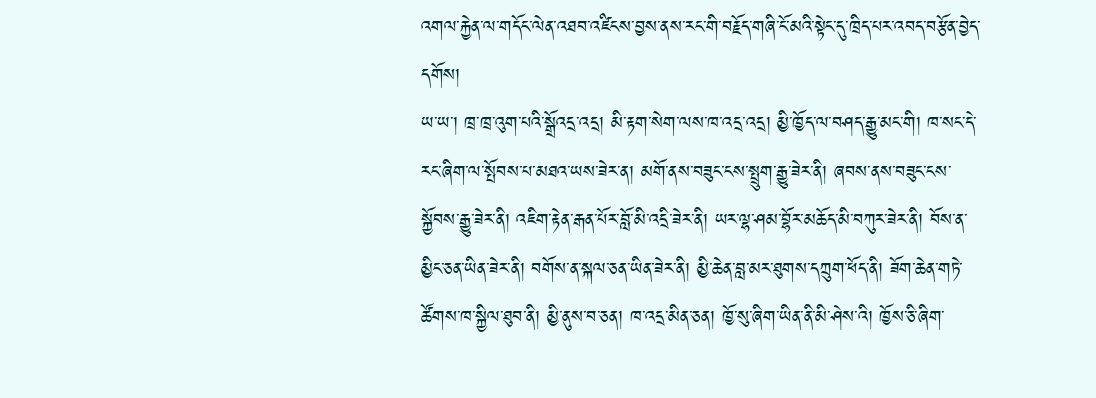འགལ་རྐྱེན་ལ་གདོང་ལེན་འཐབ་འཛིངས་བྱས་ནས་རང་གི་བརྗོད་གཞི་ངོ་མའི་སྟེང་དུ་ཁྲིད་པར་འབད་བརྩོན་བྱེད་དགོས།
ཡ་ཡ་། ཁྲ་ཁྲ་འུག་པའི་སྒྲོའདྲ་འདྲ། མི་རྟག་སེག་ལས་ཁ་འདྲ་འདྲ། མྱི་ཁྱོད་ལ་བཤད་རྒྱུ་མང་གི། ཁ་སང་དེ་རང་ཞིག་ལ་སྤོབས་པ་མཐའ་ཡས་ཟེར་ན། མགོ་ནས་བཟུང་ངས་སྤྲུག་རྒྱུ་ཟེར་ནི། ཞབས་ནས་བཟུང་ངས་སྐྱོབས་རྒྱུ་ཟེར་ནི། འཇིག་རྟེན་རྒན་པོར་བློ་མི་འདྲི་ཟེར་ནི། ཡར་ལྷ་ཤམ་བྷོར་མཆོད་མི་བཀུར་ཟེར་ནི། བོས་ན་མྱིང་ཅན་ཡིན་ཟེར་ནི། བགོས་ན་སྐལ་ཅན་ཡིན་ཟེར་ནི། མྱི་ཆེན་བླ་མར་ཐུགས་དཀྲུག་ཕོད་ནི། ཟོག་ཆེན་གཏེ་ཚོགས་ཁ་སྐྱིལ་ཐུབ་ནི། མྱི་ནུས་བ་ཅན། ཁ་འདྲ་མིན་ཅན། ཁྱོ་སུ་ཞིག་ཡིན་ནི་མི་ཤེས་འི། ཁྱོས་ཅི་ཞིག་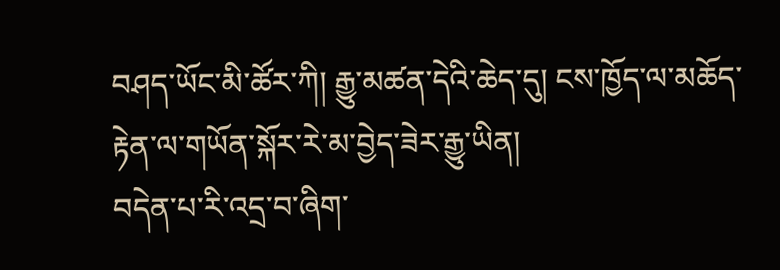བཤད་ཡོང་མི་ཚོར་ཀི། རྒྱུ་མཚན་དེའི་ཆེད་དུ། ངས་ཁྱོད་ལ་མཆོད་རྟེན་ལ་གཡོན་སྐོར་རེ་མ་བྱེད་ཟེར་རྒྱུ་ཡིན།
བདེན་པ་རི་འདྲ་བ་ཞིག་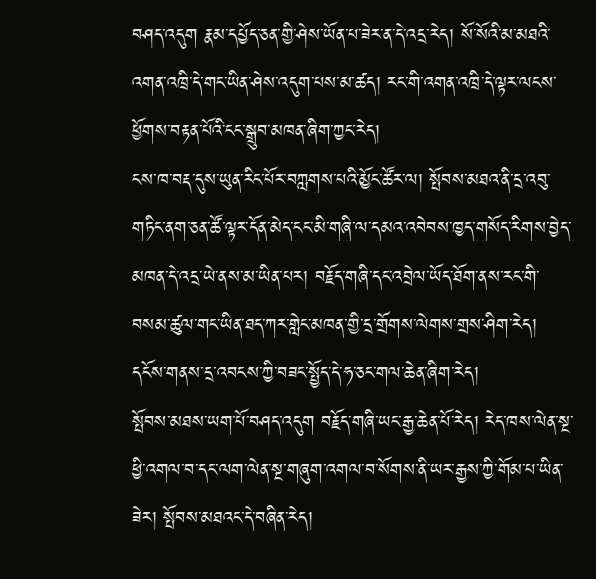བཤད་འདུག རྣམ་དཔྱོད་ཅན་གྱི་ཤེས་ཡོན་པ་ཟེར་ན་དེ་འདྲ་རེད། སོ་སོའི་མ་མཐའི་འགན་འཁྲི་དེ་གང་ཡིན་ཤེས་འདུག་པས་མ་ཚད། རང་གི་འགན་འཁྲི་དེ་ལྟར་ལངས་ཕྱོགས་བརྟན་པོའི་ངང་སྒྲུབ་མཁན་ཞིག་ཀྱང་རེད།
ངས་ཁ་བརྡ་དུས་ཡུན་རིང་པོར་བཀླགས་པའི་མྱོང་ཚོར་ལ། སྤོབས་མཐའ་ནི་དྲ་འབུ་གཏིང་ནག་ཅན་ཚོ་ལྟར་དོན་མེད་ངང་མི་གཞི་ལ་དམའ་འབེབས་ཁྱད་གསོད་རིགས་བྱེད་མཁན་དེ་འདྲ་ཡེ་ནས་མ་ཡིན་པར། བརྗོད་གཞི་དང་འབྲེལ་ཡོད་ཐོག་ནས་རང་གི་བསམ་ཚུལ་གང་ཡིན་ཐད་ཀར་གླེང་མཁན་གྱི་དྲ་གྲོགས་ལེགས་གྲས་ཤིག་རེད། དངོས་གནས་དྲ་འབངས་ཀྱི་བཟང་སྤྱོད་དེ་ཧ་ཅང་གལ་ཆེན་ཞིག་རེད།
སྤོབས་མཐས་ཡག་པོ་བཤད་འདུག བརྗོད་གཞི་ཡང་རྒྱ་ཆེན་པོ་རེད། རེད་ཁས་ལེན་སྔ་ཕྱི་འགལ་བ་དང་ལག་ལེན་སྔ་གཞུག་འགལ་བ་སོགས་ནི་ཡར་རྒྱས་ཀྱི་གོམ་པ་ཡིན་ཟེར། སྤོབས་མཐའང་དེ་བཞིན་རེད།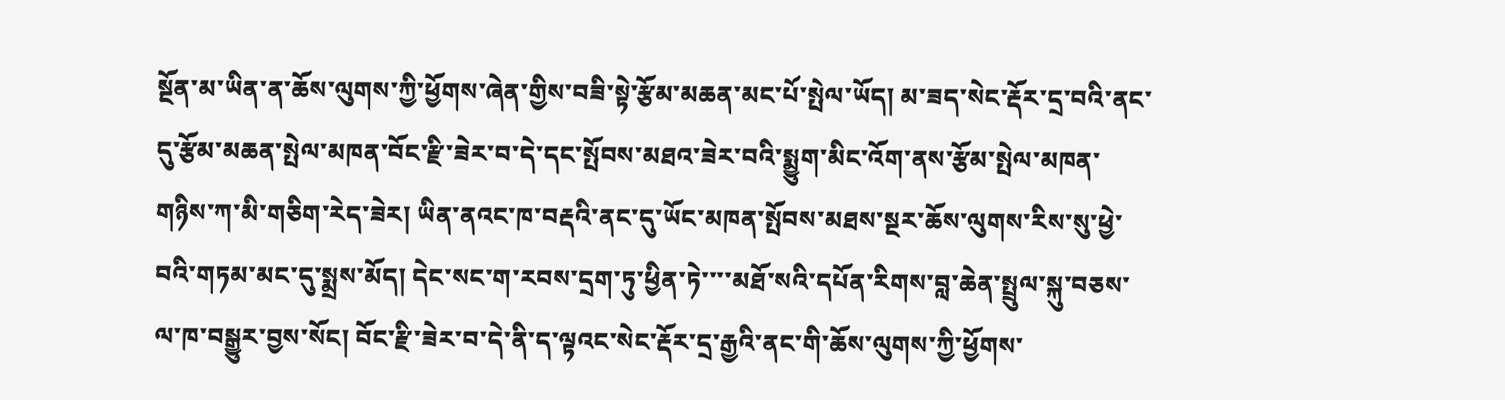སྔོན་མ་ཡིན་ན་ཆོས་ལུགས་ཀྱི་ཕྱོགས་ཞེན་གྱིས་བཟི་སྟེ་རྩོམ་མཆན་མང་པོ་སྤེལ་ཡོད། མ་ཟད་སེང་རྡོར་དྲ་བའི་ནང་དུ་རྩོམ་མཆན་སྤེལ་མཁན་བོང་རྫི་ཟེར་བ་དེ་དང་སྤོབས་མཐའ་ཟེར་བའི་སྨྱུག་མིང་འོག་ནས་རྩོམ་སྤེལ་མཁན་གཉིས་ཀ་མི་གཅིག་རེད་ཟེར། ཡིན་ནའང་ཁ་བརྡའི་ནང་དུ་ཡོང་མཁན་སྤོབས་མཐས་སྔར་ཆོས་ལུགས་རིས་སུ་ཕྱེ་བའི་གཏམ་མང་དུ་སྨྲས་མོད། དེང་སང་ག་རབས་དྲག་ཏུ་ཕྱིན་ཏེ་་་་མཐོ་སའི་དཔོན་རིགས་བླ་ཆེན་སྤྲུལ་སྐུ་བཅས་ལ་ཁ་བསྒྱུར་བྱས་སོང། བོང་རྫི་ཟེར་བ་དེ་ནི་ད་ལྟའང་སེང་རྡོར་དྲ་རྒྱའི་ནང་གི་ཆོས་ལུགས་ཀྱི་ཕྱོགས་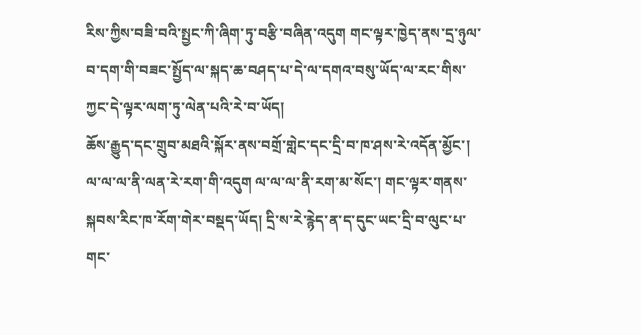རིས་ཀྱིས་བཟི་བའི་སྤྱང་ཀི་ཞིག་ཏུ་བརྩི་བཞིན་འདུག གང་ལྟར་ཁྱེད་ནས་དྲ་ཉུལ་བ་དག་གི་བཟང་སྤྱོད་ལ་སྐད་ཆ་བཤད་པ་དེ་ལ་དགའ་བསུ་ཡོད་ལ་རང་གིས་ཀྱང་དེ་ལྟར་ལག་ཏུ་ལེན་པའི་རེ་བ་ཡོད།
ཆོས་རྒྱུད་དང་གྲུབ་མཐའི་སྐོར་ནས་བགྲོ་གླེང་དང་དྲི་བ་ཁ་ཤས་རེ་འདོན་མྱོང་། ལ་ལ་ལ་ནི་ལན་རེ་རག་གི་འདུག ལ་ལ་ལ་ནི་རག་མ་སོང་། གང་ལྟར་གནས་སྐབས་རིང་ཁ་རོག་གེར་བསྡད་ཡོད། དྲི་ས་རེ་རྙེད་ན་ད་དུང་ཡང་དྲི་བ་ལུང་པ་གང་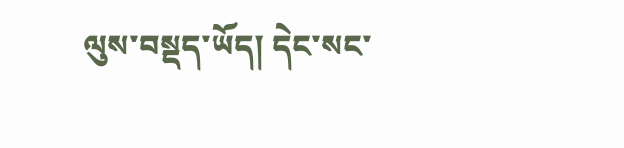ལུས་བསྡད་ཡོད། དེང་སང་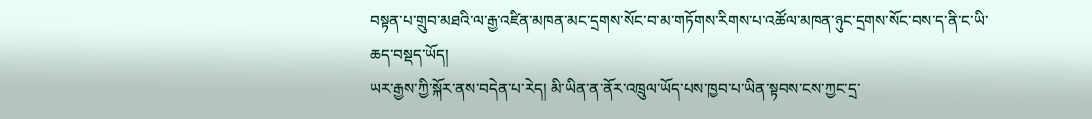བསྟན་པ་གྲུབ་མཐའི་ལ་རྒྱ་འཛིན་མཁན་མང་དྲགས་སོང་བ་མ་གཏོགས་རིགས་པ་འཚོལ་མཁན་ཉུང་དྲགས་སོང་བས་ད་ནི་ང་ཡི་ཆད་བསྡད་ཡོད།
ཡར་རྒྱས་ཀྱི་སྐོར་ནས་བདེན་པ་རེད། མི་ཡིན་ན་ནོར་འཁྲུལ་ཡོད་པས་ཁྱབ་པ་ཡིན་སྟབས་ངས་ཀྱང་དྲ་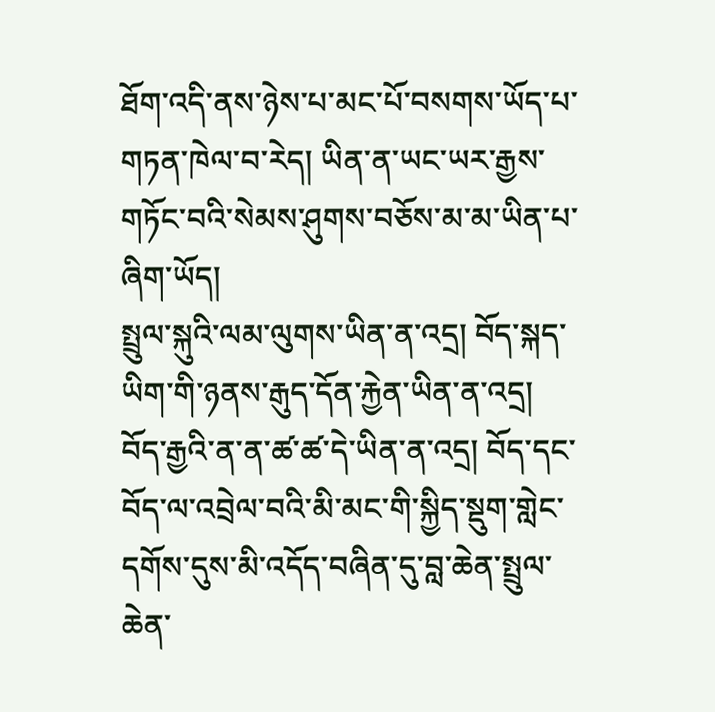ཐོག་འདི་ནས་ཉེས་པ་མང་པོ་བསགས་ཡོད་པ་གཏན་ཁེལ་བ་རེད། ཡིན་ན་ཡང་ཡར་རྒྱས་གཏོང་བའི་སེམས་ཤུགས་བཅོས་མ་མ་ཡིན་པ་ཞིག་ཡོད།
སྤྲུལ་སྐུའི་ལམ་ལུགས་ཡིན་ན་འདྲ། བོད་སྐད་ཡིག་གི་ཉནས་རྒུད་དོན་རྐྱེན་ཡིན་ན་འདྲ། བོད་རྒྱའི་ན་ན་ཚ་ཚ་དེ་ཡིན་ན་འདྲ། བོད་དང་བོད་ལ་འབྲེལ་བའི་མི་མང་གི་སྐྱིད་སྡུག་གླེང་དགོས་དུས་མི་འདོད་བཞིན་དུ་བླ་ཆེན་སྤྲུལ་ཆེན་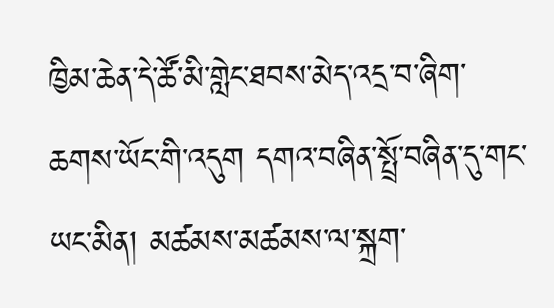ཁྱིམ་ཆེན་དེ་ཚོ་མི་གླེང་ཐབས་མེད་འདྲ་བ་ཞིག་ཆགས་ཡོང་གི་འདུག དགའ་བཞིན་སྤྲོ་བཞིན་དུ་གང་ཡང་མིན། མཚམས་མཚམས་ལ་སྐྲག་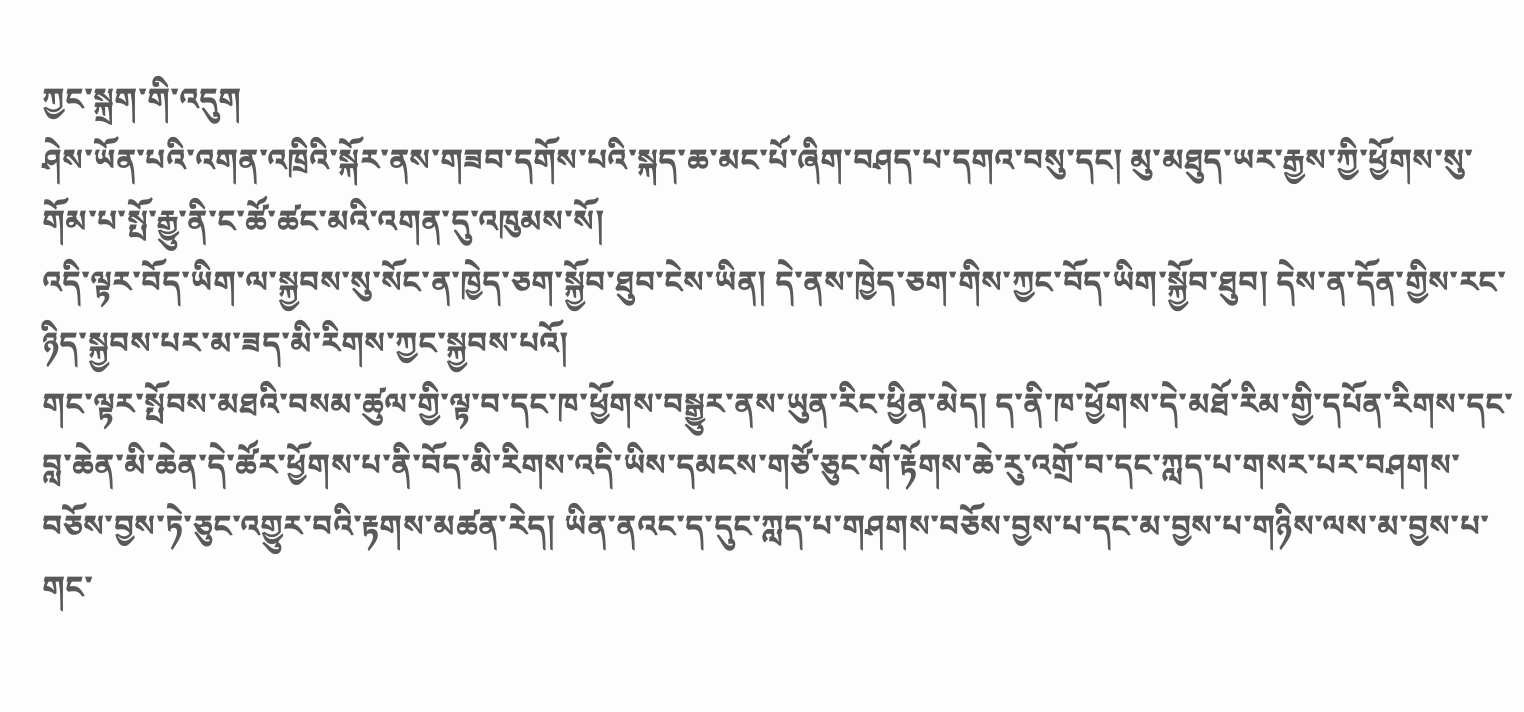ཀྱང་སྐྲག་གི་འདུག
ཤེས་ཡོན་པའི་འགན་འཁྲིའི་སྐོར་ནས་གཟབ་དགོས་པའི་སྐད་ཆ་མང་པོ་ཞིག་བཤད་པ་དགའ་བསུ་དང། མུ་མཐུད་ཡར་རྒྱས་ཀྱི་ཕྱོགས་སུ་གོམ་པ་སྤོ་རྒྱུ་ནི་ང་ཚོ་ཚང་མའི་འགན་དུ་འཁུམས་སོ།
འདི་ལྟར་བོད་ཡིག་ལ་སྐྱབས་སུ་སོང་ན་ཁྱེད་ཅག་སྐྱོབ་ཐུབ་ངེས་ཡིན། དེ་ནས་ཁྱེད་ཅག་གིས་ཀྱང་བོད་ཡིག་སྐྱོབ་ཐུབ། དེས་ན་དོན་གྱིས་རང་ཉིད་སྐྱབས་པར་མ་ཟད་མི་རིགས་ཀྱང་སྐྱབས་པའོ།
གང་ལྟར་སྤོབས་མཐའི་བསམ་ཚུལ་གྱི་ལྟ་བ་དང་ཁ་ཕྱོགས་བསྒྱུར་ནས་ཡུན་རིང་ཕྱིན་མེད། ད་ནི་ཁ་ཕྱོགས་དེ་མཐོ་རིམ་གྱི་དཔོན་རིགས་དང་བླ་ཆེན་མི་ཆེན་དེ་ཚོར་ཕྱོགས་པ་ནི་བོད་མི་རིགས་འདི་ཡིས་དམངས་གཙོ་ཅུང་གོ་རྟོགས་ཆེ་རུ་འགྲོ་བ་དང་ཀླད་པ་གསར་པར་བཤགས་བཅོས་བྱས་ཏེ་ཅུང་འགྱུར་བའི་རྟགས་མཚན་རེད། ཡིན་ནའང་ད་དུང་ཀླད་པ་གཤགས་བཅོས་བྱས་པ་དང་མ་བྱས་པ་གཉིས་ལས་མ་བྱས་པ་གང་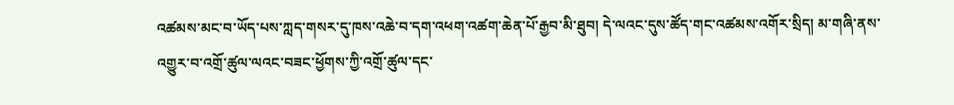འཚམས་མང་བ་ཡོད་པས་ཀླད་གསར་དུ་ཁས་འཆེ་བ་དག་འཕག་འཚག་ཆེན་པོ་རྒྱབ་མི་ཐུབ། དེ་ལའང་དུས་ཚོད་གང་འཚམས་འགོར་སྲིད། མ་གཞི་ནས་འགྱུར་བ་འགྲོ་ཚུལ་ལའང་བཟང་ཕྱོགས་ཀྱི་འགྲོ་ཚུལ་དང་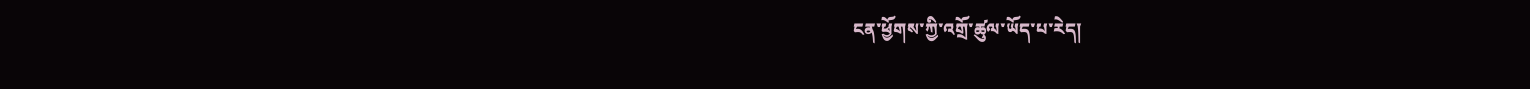ངན་ཕྱོགས་ཀྱི་འགྲོ་ཚུལ་ཡོད་པ་རེད།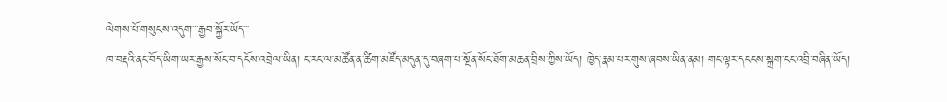ལེགས་པོ་གསུངས་འདུག་་་རྒྱབ་སྐྱོར་ཡོད་་་
ཁ་བརྡའི་ནང་བོད་ཡིག་ཡར་རྒྱས་སོང་བ་དངོས་འབྲེལ་ཡིན། ང་རང་ལ་མཚོན་ན་ཚིག་མཛོད་མདུན་དུ་བཞག་པ་སྔོན་སོང་ཐོག་མཆན་བྲིས་ཀྱིས་ཡོད། ཁྱེད་རྣམ་པར་གུས་ཞབས་ཡིན་ནམ། གང་ལྟར་དངངས་སྐྲག་ངང་འབྲི་བཞིན་ཡོད།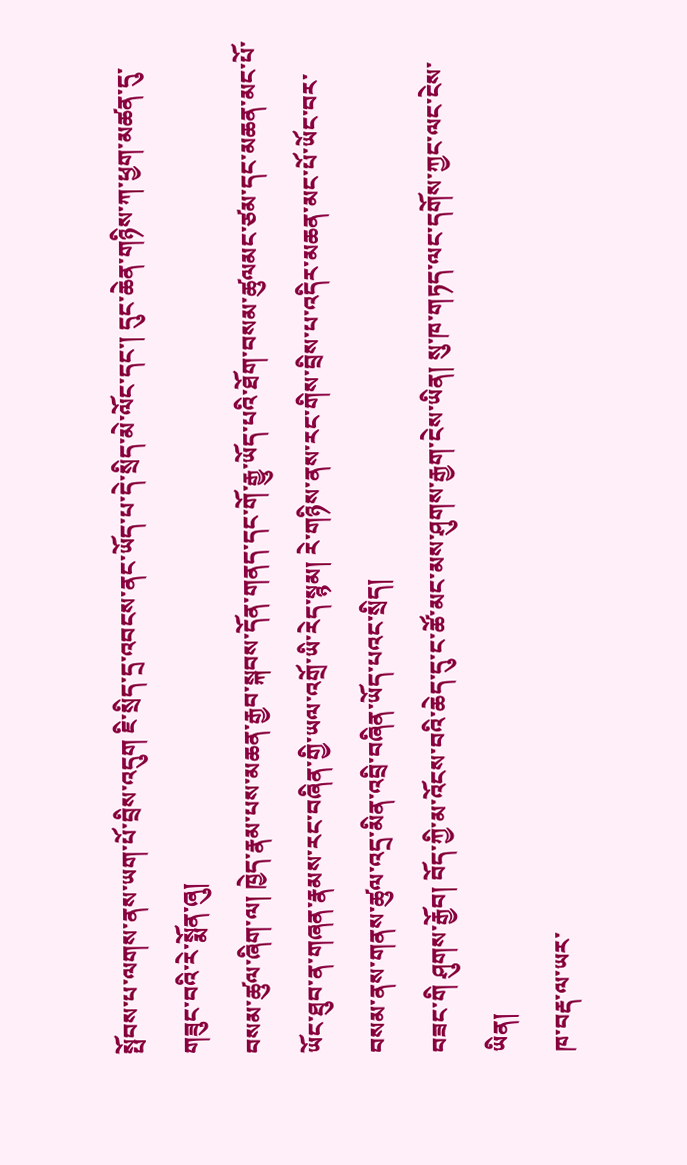སྤོབས་པ་ལགས་ནས་ཡག་པོ་བྲིས་འདུག ཇི་སྲིད་དྲ་འབངས་ནང་ཡོད་པ་དེ་སྲིད་མེ་ལོང་དང་། དུང་ཆེན་གཉིས་ཀ་ཕྱག་མཚན་དུ་གཟུང་བའི་རེ་སྨོན་ཞུ།
བསམ་ཚུལ་ཞིག་ལ། ཁྱེད་རྣམ་པས་མཆན་རྒྱབ་སྐབས་དོན་གནད་དང་གོ་རྒྱུ་ཡོད་པའི་ཐོག་བསམ་ཚུལམང་ཙམ་དང་མཆན་མང་པོ་ཡོང་ཐུབ་ན་གཞན་རྣམས་རང་བཞིན་གྱི་ཡལ་འགྲོ་ཡི་རེད་སྙམ། རེ་གཉིས་ནས་རང་གིས་བྲིས་པ་འདིར་མཆན་མང་པོ་ཡོང་བར་བསམ་ནས་གནས་ཚུལ་འདྲ་མིན་འབྲི་བཞིན་ཡོད་པའང་སྲིད།
བཟང་གི ཤུགས་རྒྱོབ། བོད་ཀྱི་མ་འོངས་བའི་ཆེད་དུ་ང་ཚོ་མང་མས་ཤུགས་རྒྱག་ངེས་ཡིན། སུ་ཁ་གཏད་ལང་དགོས་ཀྱང་ལང་ངེས་ཡིན།
ཁ་བརྡ་ལ་ཡར་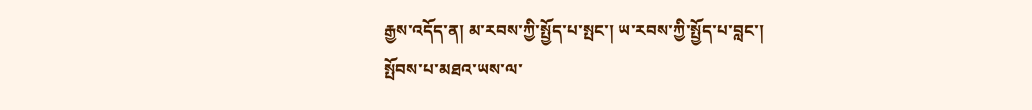རྒྱས་འདོད་ན། མ་རབས་ཀྱི་སྤྱོད་པ་སྤང་། ཡ་རབས་ཀྱི་སྤྱོད་པ་བླང་།
སྤོབས་པ་མཐའ་ཡས་ལ་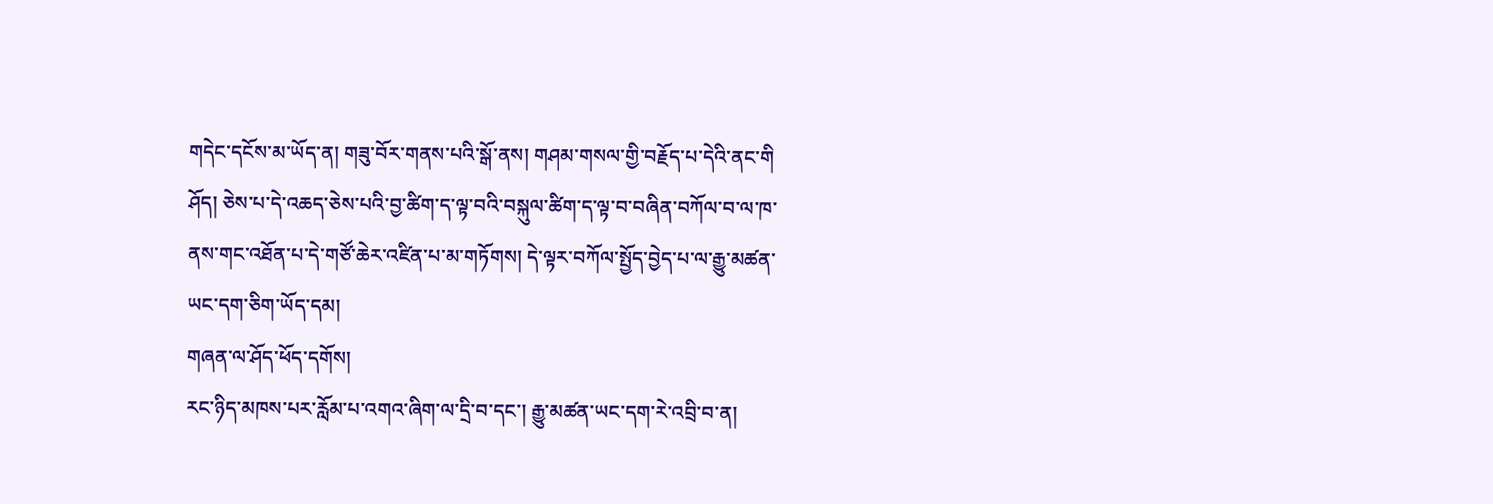གདེང་དངོས་མ་ཡོད་ན། གཟུ་བོར་གནས་པའི་སྒོ་ནས། གཤམ་གསལ་གྱི་བརྗོད་པ་དེའི་ནང་གི ཤོད། ཅེས་པ་དེ་འཆད་ཅེས་པའི་བྱ་ཚིག་ད་ལྟ་བའི་བསྐུལ་ཚིག་ད་ལྟ་བ་བཞིན་བཀོལ་བ་ལ་ཁ་ནས་གང་འཐོན་པ་དེ་གཙོ་ཆེར་འཛིན་པ་མ་གཏོགས། དེ་ལྟར་བཀོལ་སྤྱོད་བྱེད་པ་ལ་རྒྱུ་མཚན་ཡང་དག་ཅིག་ཡོད་དམ།
གཞན་ལ་ཤོད་ཕོད་དགོས།
རང་ཉིད་མཁས་པར་རློམ་པ་འགའ་ཞིག་ལ་དྲི་བ་དང་། རྒྱུ་མཚན་ཡང་དག་རེ་འབྲི་བ་ན།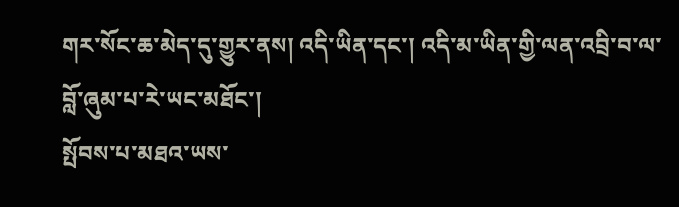གར་སོང་ཆ་མེད་དུ་གྱུར་ནས། འདི་ཡིན་དང་། འདི་མ་ཡིན་གྱི་ལན་འབྲི་བ་ལ་བློ་ཞུམ་པ་རེ་ཡང་མཐོང་།
སྤོབས་པ་མཐའ་ཡས་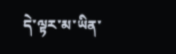དེ་ལྟར་མ་ཡིན་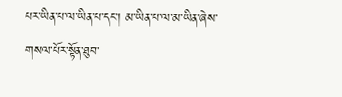པར་ཡིན་པ་ལ་ཡིན་པ་དང་། མ་ཡིན་པ་ལ་མ་ཡིན་ཞེས་གསལ་པོར་སྟོན་ཐུབ་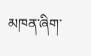མཁན་ཞིག་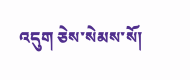འདུག ཅེས་སེམས་སོ།